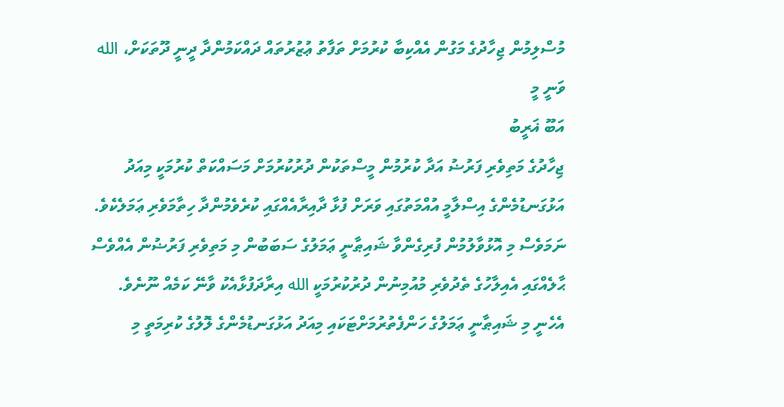މުސްލިމުން ޖިހާދުގެ މަގުން އެއްކިބާ ކުރުމަށް ތަފާތު ޢުޒުރުތައް ދައްކަމުންދާ ދީނީ ދޫތަކަށް، الله ވަނީ މީ
އަބޫ ޣަރީބު
ޖިހާދުގެ މަތިވެރި ފަރުޟު އަދާ ކުރުމުން މީސްތަކުން ދުރުކުރުމަށް މަސައްކަތް ކުރުމަކީ މިއަދު އަޅުގަނޑުމެންގެ އިސްލާމީ އުއްމަތުގައި ވަރަށް ފުޅާ ދާއިރާއެއްގައި ކުރެވެމުންދާ ހިތާމަވެރި ޢަމަލެކެވެ. ނަމަވެސް މި އޮޅުވާލުމުން ފުރިގެންވާ ޝައިޠާނީ ޢަމަލުގެ ސަބަބުން މި މަތިވެރި ފަރުޟުން އެއްވެސް ޙާލެއްގައި އެއިލާހުގެ ތެދުވެރި މުއުމިނުން ދުރުކުރުމަކީ الله އިރާދަފުޅާއެކު ވާނޭ ކަމެއް ނޫނެވެ. އެހެނީ މި ޝައިޠާނީ ޢަމަލުގެ ހަންފެތުރުމަށްޓަކައި މިއަދު އަޅުގަނޑުމެންގެ ލޮލުގެ ކުރިމަތީ މި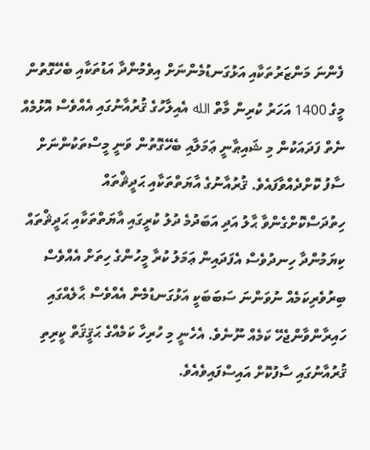ފެންނަ މަންޒަރުތަކާއި އަޅުގަނޑުމެންނަށް އިވެމުންދާ އަޑުތަކާއި ބެހޭގޮތުން މީގެ 1400 އަހަރު ކުރިން މާތް الله އެއިލާހުގެ ޤުރުއާނުގައި އެއްވެސް އޮޅުމެއް ނެތް ފަދައަކުން މި ޝައިޠާނީ ޢަމަލާއި ބެހޭގޮތުން ވަނީ މީސްތަކުންނަށް ސާފު ކޮށްދެއްވާފައެވެ. ޤުރުއާނުގެ އާޔަތްތަކާއި ޙަދީޘްތައް ހިތުދަސްކޮށްގެންވާ ޙާލު އަދި އަބަދުމެ ދުލު ކުރީގައި އާޔަތްތަކާއި ޙަދީޘްތައް ކިޔަމުންދާ ހިނދުވެސް އެފަދައިން ޢަމަލު ކުރާ މީހުންގެ ހިތަށް އެއްވެސް ބިރުވެރިކަމެއް ނުވަންނަ ސަބަބަކީ އަޅުގަނޑުމެން އެއްވެސް ޙާލެއްގައި ހައިރާންވާންޖެހޭ ކަމެއް ނޫނެވެ. އެހެނީ މި ހުރިހާ ކަމެއްގެ ޙަޤީޤަތް ކީރިތި ޤުރުއާނުގައި ސާފުކޮށް އައިސްފައިވެއެވެ.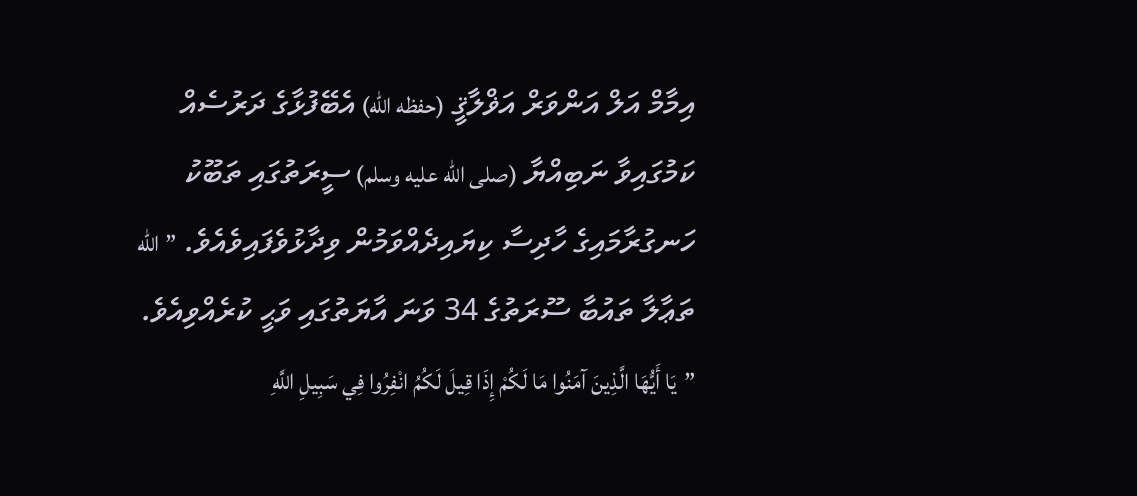އިމާމް އަލް އަންވަރް އަޥްލާޤީ (حفظه الله) އެބޭފުޅާގެ ދަރުސެއް ކަމުގައިވާ ނަބިއްޔާ (صلى الله عليه وسلم) ސީރަތުގައި ތަބޫކު ހަނގުރާމައިގެ ހާދިސާ ކިޔައިދެއްވަމުން ވިދާޅުވެފައިވެއެވެ. ”الله ތަޢާލާ ތައުބާ ސޫރަތުގެ 34 ވަނަ އާޔަތުގައި ވަޙީ ކުރެއްވިއެވެ. ”يَا أَيُّهَا الَّذِينَ آمَنُوا مَا لَكُمْ إِذَا قِيلَ لَكُمُ انْفِرُوا فِي سَبِيلِ اللَّهِ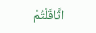اثَّاقَلْتُمْ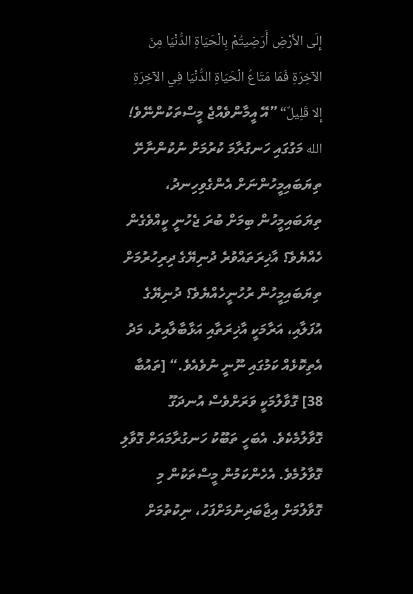إِلَى الأرْضِ أَرَضِيتُمْ بِالْحَيَاةِ الدُّنْيَا مِنَ الآخِرَةِ فَمَا مَتَاعُ الْحَيَاةِ الدُّنْيَا فِي الآخِرَةِ إِلا قَلِيلٌ“ ”އޭ އީމާންވެއްޖެ މީސްތަކުންނޭވެ! الله މަގުގައި ހަނގުރާމަ ކުރުމަށް ނުކުންނާށޭ ތިޔަބައިމީހުންނަށް އެންގެވިހިނދު، ތިޔަބައިމީހުން ބިމަށް ބުރަ ޖެހުނީ ކީއްވެގެން ހެއްޔެވެ؟ އާޚިރަތައްވުރެ ދުނިޔޭގެ ދިރިހުރުމަށް ތިޔަބައިމީހުން ރުހުނީހެއްޔެވެ؟ ދުނިޔޭގެ އުފަލާއި، އަރާމަކީ އާޚިރަތާއި އަޅާބާލާއިރު، މަދު އެތިކޮޅެއް ކަމުގައި ނޫނީ ނުވެއެވެ.“ [ތައުބާ 38] ގޮވާލުމަކީ ވަރަށްވެސް އުނދަގޫ ގޮވާލުމެކެވެ. އެބަހީ ތަބޫކު ހަނގުރާމައަށް ގޮވާލި ގޮވާލުމެވެ. އެހެންކަމުން މީސްތަކުން މި ގޮވާލުމަށް އިޖާބަދިނުމަށްފަހު، ނިކުތުމަށް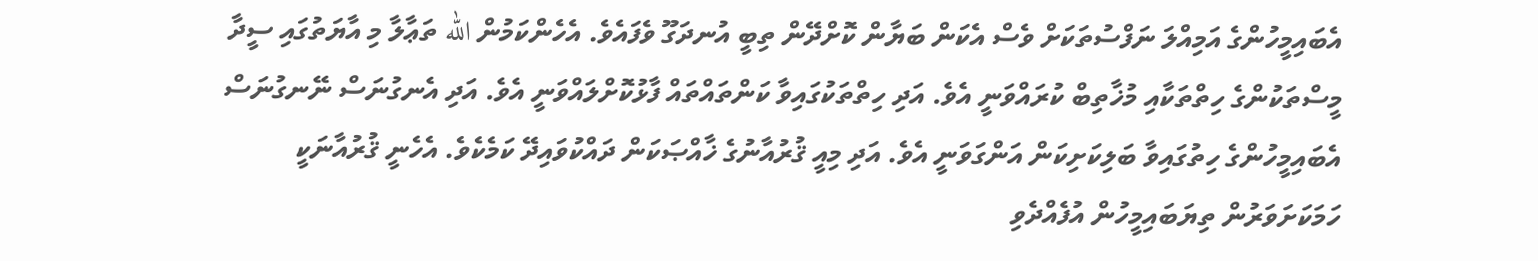އެބައިމީހުންގެ އަމިއްލަ ނަފްސުތަކަށް ވެސް އެކަން ބަޔާން ކޮށްދޭން ތިބީ އުނދަގޫ ވެފައެވެ. އެހެންކަމުން الله ތަޢާލާ މި އާޔަތުގައި ސީދާ މީސްތަކުންގެ ހިތްތަކާއި މުޚާތިބް ކުރައްވަނީ އެވެ. އަދި ހިތްތަކުގައިވާ ކަންތައްތައް ފާޅުކޮށްލައްވަނީ އެވެ. އަދި އެނގުނަސް ނޭނގުނަސް އެބައިމީހުންގެ ހިތުގައިވާ ބަލިކަށިކަން އަންގަވަނީ އެވެ. އަދި މިއީ ޤުރުއާނުގެ ޚާއްޞަކަން ދައްކުވައިދޭ ކަމެކެވެ. އެހެނީ ޤުރުއާނަކީ ހަމަކަށަވަރުން ތިޔަބައިމީހުން އުފެއްދެވި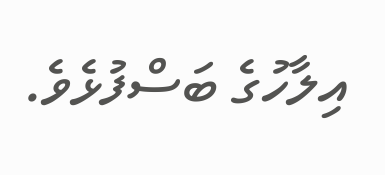އިލާހުގެ ބަސްފުޅެވެ.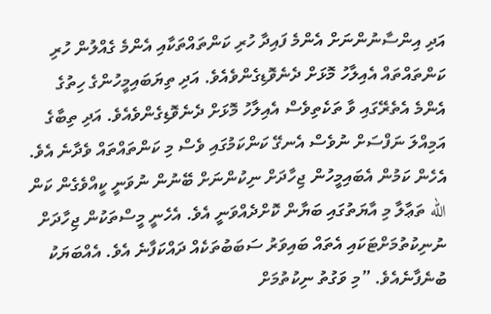އަދި އިންސާނުންނަށް އެންމެ ފައިދާ ހުރި ކަންތައްތަކާއި އެންމެ ގެއްލުން ހުރި ކަންތައްތައް އެއިލާހު މޮޅަށް ދެނެވޮޑިގެންވެއެވެ. އަދި ތިޔަބައިމީހުންގެ ހިތުގެ އެންމެ އެތެރޭގައި ވާ ތަކެތިވެސް އެއިލާހު މޮޅަށް ދެނެވޮޑިގެންވެއެވެ. އަދި ތިބާގެ އަމިއްލަ ނަފްސަށް ނުވެސް އެނގޭ ކަންކަމުގައި ވެސް މި ކަންތައްތައް ވެދާނެ އެވެ. އެހެން ކަމުން އެބައިމީހުން ޖިހާދަށް ނިކުންނަށް ބޭނުން ނުވަނީ ކީއްވެގެން ކަން الله ތަޢާލާ މި އާޔަތުގައި ބަޔާން ކޮށްދެއްވަނީ އެވެ. އެހެނީ މީސްތަކުން ޖިހާދަށް ނުނިކުތުމަށްޓަކައި އެތައް ބައިވަރު ސަބަބުތަކެއް ދައްކަފާނެ އެވެ. އެއްބަޔަކު ބުނެފާނެއެވެ. ”މި ވަގުތު ނިކުތުމަށް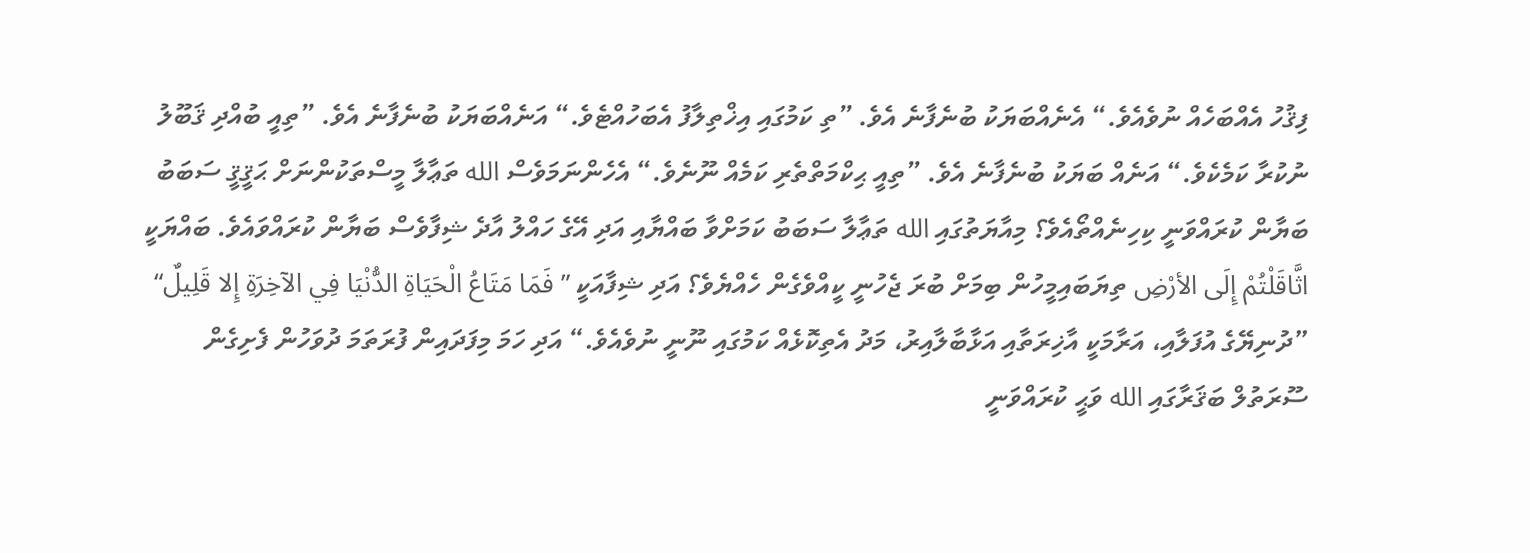ފިޤުހު އެއްބަހެއް ނުވެއެވެ.“ އެނެއްބަޔަކު ބުނެފާނެ އެވެ. ”ތި ކަމުގައި އިޚްތިލާފު އެބަހުއްޓެވެ.“ އަނެއްބަޔަކު ބުނެފާނެ އެވެ. ”ތިއީ ބުއްދި ޤަބޫލު ނުކުރާ ކަމެކެވެ.“ އަނެއް ބަޔަކު ބުނެފާނެ އެވެ. ”ތިއީ ޙިކްމަތްތެރި ކަމެއް ނޫނެވެ.“ އެހެންނަމަވެސް الله ތަޢާލާ މީސްތަކުންނަށް ޙަޤީޤީ ސަބަބު ބަޔާން ކުރައްވަނީ ކިހިނެއްތޯއެވެ؟ މިއާޔަތުގައި الله ތަޢާލާ ސަބަބު ކަމަށްވާ ބައްޔާއި އަދި އޭގެ ހައްލު އާދެ ޝިފާވެސް ބަޔާން ކުރައްވައެވެ. ބައްޔަކީ اثَّاقَلْتُمْ إِلَى الأرْضِ ތިޔަބައިމީހުން ބިމަށް ބުރަ ޖެހުނީ ކީއްވެގެން ހެއްޔެވެ؟ އަދި ޝިފާއަކީ ”فَمَا مَتَاعُ الْحَيَاةِ الدُّنْيَا فِي الآخِرَةِ إِلا قَلِيلٌ“ ”ދުނިޔޭގެ އުފަލާއި، އަރާމަކީ އާޚިރަތާއި އަޅާބާލާއިރު، މަދު އެތިކޮޅެއް ކަމުގައި ނޫނީ ނުވެއެވެ.“ އަދި ހަމަ މިފަދައިން ފުރަތަމަ ދުވަހުން ފެށިގެން ސޫރަތުލް ބަޤަރާގައި الله ވަޙީ ކުރައްވަނީ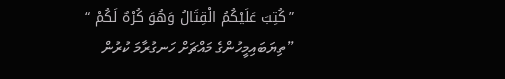”كُتِبَ عَلَيْكُمُ الْقِتَالُ وَهُوَ كُرْهٌ لَكُمْ “ ”ތިޔަބައިމީހުންގެ މައްޗަށް ހަނގުރާމަ ކުރުން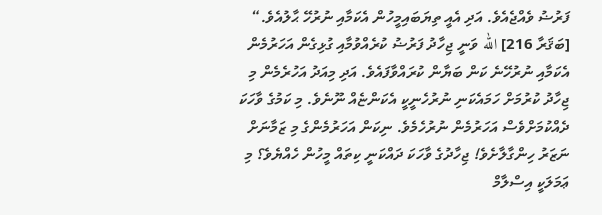ފަރުޟު ވެއްޖެއެވެ. އަދި އެއީ ތިޔަބައިމީހުން އެކަމާއި ނުރުހޭ ޙާލުއެވެ.“ [ބަޤަރާ 216] الله ވަނީ ޖިހާދު ފަރުޟު ކުރެއްވުމާއި ގުޅިގެން އަހަރުމެން އެކަމާއި ނުރުހޭނެ ކަން ބަޔާން ކުރައްވާފައެވެ. އަދި މިއަދު އަހުރެމެން މި ޖިހާދު ކުރުމަށް ހަމައެކަނި ނުރުހެނީކީ އެކަންޏެއް ނޫނެވެ. މި ކަމުގެ ވާހަކަ ދެއްކުމަށްވެސް އަހަރުމެން ނުރުހެމެވެ. ނިކަން އަހަރުމެންގެ މި ޒަމާނަށް ނަޒަރު ހިންގާލާށެވެ! ޖިހާދުގެ ވާހަކަ ދައްކަނީ ކިތައް މީހުން ހެއްޔެވެ؟ މި ޢަމަލަކީ އިސްލާމް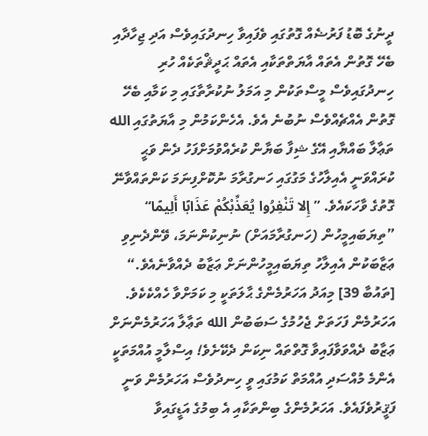ދީނުގެ ބޮޑު ފަރުޟެއް ގޮތުގައި ވެފައިވާ ހިނދުގައިވެސް އަދި ޖިހާދާއި ބެހޭ ގޮތުން އެތައް އާޔަތްތަކާއި އެތައް ޙަދީޘްތަކެއް ހުރި ހިނދުގައިވެސް މީސްތަކުން މި އަމަލު ނުކުރާތާގައި މި ކަމާއި ބެހޭ ގޮތުން އެއްޗެއްވެސް ނުބުނެ އެވެ. އެހެންކަމުން މި އާޔަތުގައި الله ތަޢާލާ ބައްޔާއި އޭގެ ޝިފާ ބަޔާން ކުރެއްވުމަށްފަހު ދެން ވަޙީ ކުރައްވަނީ އެއިލާހުގެ މަގުގައި ހަނގުރާމަ ނުކޮށްފިނަމަ ކަންތައްވާނޭ ގޮތުގެ ވާހަކައެވެ. ”إِلا تَنْفِرُوا يُعَذِّبْكُمْ عَذَابًا أَلِيمًا“ ”ތިޔަބައިމީހުން (ހަނގުރާމައަށް) ނުނިކުންނަމަ، ވޭންދެނިވި ޢަޒާބަކުން އެއިލާހު ތިޔަބައިމީހުންނަށް ޢަޒާބު ދެއްވާނެއެވެ.“ [ތައުބާ 39] މިއަދު އަހަރުމެންގެ ޙާލަތަކީ މި ކަމަށްވާ ހެއްކެކެވެ. އަހަރުމެން ފަހަތަށް ޖެހުމުގެ ސަބަބުން الله ތަޢާލާ އަހަރުމެންނަށް ޢަޒާބު ދެއްވަވާފައިވާ ގޮތްތައް ނިކަން ދެކޭށެވެ! އިސްލާމީ އުއްމަތަކީ އެންމެ މުއްސަދި އުއްމަތް ކަމުގައި ވީ ހިނދުވެސް އަހަރުމެން ވަނީ ފަޤީރުވެފައެވެ. އަހަރުމެންގެ ބިންތަކާއި އެ ބިމުގެ އަޑީގައިވާ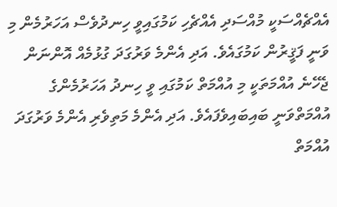އެއްޗެއްސަކީ މުއްސަދި އެއްޗެހި ކަމުގައިވީ ހިނދުވެސް އަހަރުމެން މި ވަނީ ފަޤީރުން ކަމުގައެވެ. އަދި އެންމެ ވަރުގަދަ ގުޅުމެއް އޮންނަން ޖެހޭނެ އުއްމަތަކީ މި އުއްމަތް ކަމުގައި ވީ ހިނދު އަހަރުމެންގެ އުއްމަތްވަނީ ބައިބައިވެފައެވެ. އަދި އެންމެ މަތިވެރި އެންމެ ވަރުގަދަ އުއްމަތް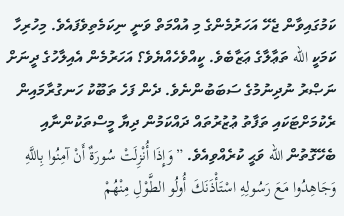ކަމުގައިވާން ޖެހޭ އަހަރުމެންގެ މި އުއްމަތް ވަނީ ނިކަމެތިވެފައެވެ. މިހުރިހާ ކަމަކީ الله ތަޢާލާގެ ޢަޒާބެވެ. ކީއްވެހެއްޔެވެ؟ އަހަރުމެން އެއިލާހުގެ ދީނަށް ނަޞްރު ނުދިނުމުގެ ސަބަބުންނެވެ. ދެން ފަހެ ތަބޫކު ހަނގުރާމައިން ރެކުމަށްޓަކައި ތަފާތު ޢުޒުރުތައް ދައްކަމުން ދިޔާ މީސްތަކުންނާއި ބެހޭގޮތުން الله ވަޙީ ކުރެއްވިއެވެ. ”وَإِذَا أُنْزِلَتْ سُورَةٌ أَنْ آمِنُوا بِاللَّهِ وَجَاهِدُوا مَعَ رَسُولِهِ اسْتَأْذَنَكَ أُولُو الطَّوْلِ مِنْهُمْ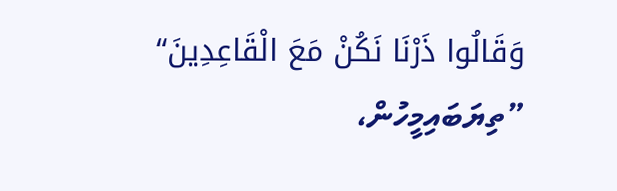وَقَالُوا ذَرْنَا نَكُنْ مَعَ الْقَاعِدِينَ“ ”ތިޔަބައިމީހުން،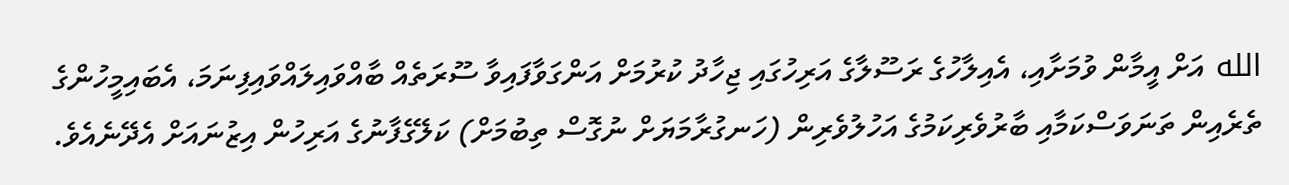الله އަށް އީމާން ވުމަށާއި، އެއިލާހުގެ ރަސޫލާގެ އަރިހުގައި ޖިހާދު ކުރުމަށް އަންގަވާފައިވާ ސޫރަތެއް ބާއްވައިލައްވައިފިނަމަ، އެބައިމީހުންގެ ތެރެއިން ތަނަވަސްކަމާއި ބާރުވެރިކަމުގެ އަހުލުވެރިން (ހަނގުރާމަޔަށް ނުގޮސް ތިބުމަށް) ކަލޭގެފާނުގެ އަރިހުން އިޒުނައަށް އެދޭނެއެވެ.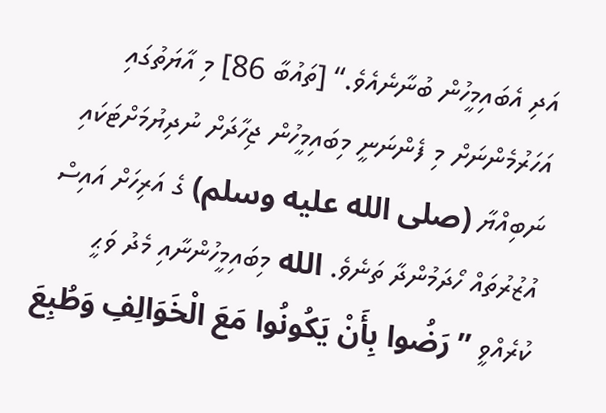އަދި އެބައިމީހުން ބުނާނެއެވެ.“ [ތައުބާ 86] މި އާޔަތުގައި އަހަރުމެންނަށް މި ފެންނަނީ މިބައިމީހުން ޖިހާދަށް ނުދިޔުމަށްޓަކައި ނަބިއްޔާ (صلى الله عليه وسلم) ގެ އަރިހަށް އައިސް އުޒުރުތައް ހޯދަމުންދާ ތަނެވެ. الله މިބައިމީހުންނާއި މެދު ވަޙީ ކުރެއްވީ ”رَضُوا بِأَنْ يَكُونُوا مَعَ الْخَوَالِفِ وَطُبِعَ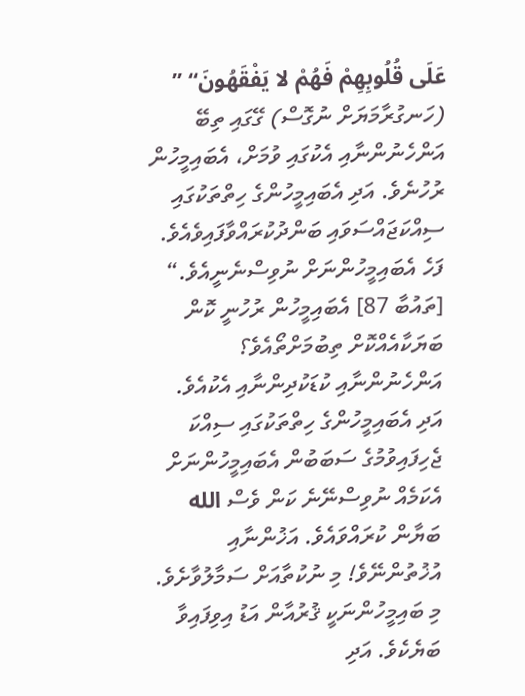عَلَى قُلُوبِهِمْ فَهُمْ لا يَفْقَهُونَ“ ” (ހަނގުރާމަޔަށް ނުގޮސް) ގޭގައި ތިބޭ އަންހެނުންނާއި އެކުގައި ވުމަށް، އެބައިމީހުން ރުހުނެވެ. އަދި އެބައިމީހުންގެ ހިތްތަކުގައި ސިއްކަޖައްސަވައި ބަންދުކުރައްވާފައިވެއެވެ. ފަހެ އެބައިމީހުންނަށް ނުވިސްނެނީއެވެ.“ [ތައުބާ 87] އެބައިމީހުން ރުހުނީ ކޮން ބަޔަކާއެއްކޮށް ތިބުމަށްތޯއެވެ؟ އަންހެނުންނާއި ކުޑަކުދިންނާއި އެކުއެވެ. އަދި އެބައިމީހުންގެ ހިތްތަކުގައި ސިއްކަ ޖެހިފައިވުމުގެ ސަބަބުން އެބައިމީހުންނަށް އެކަމެއް ނުވިސްނޭނެ ކަން ވެސް الله ބަޔާން ކުރައްވައެވެ. އަޚުންނާއި އުޚުތުންނޭވެ! މި ނުކުތާއަށް ސަމާލުވާށެވެ. މި ބައިމީހުންނަކީ ޤުރުއާން އަޑު އިވިފައިވާ ބަޔެކެވެ. އަދި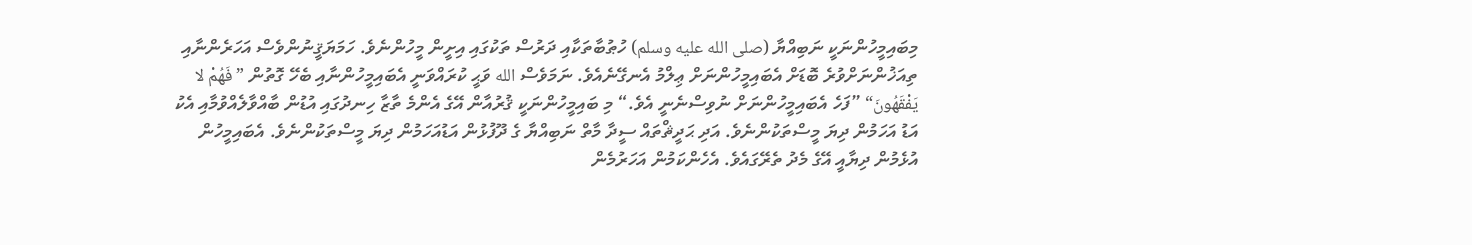މިބައިމީހުންނަކީ ނަބިއްޔާ (صلى الله عليه وسلم) ހުޠުބާތަކާއި ދަރުސް ތަކުގައި އިށީން މީހުންނެވެ. ހަމަޔަޤީނުންވެސް އަހަރެންނާއި ތިއަޚުންނަށްވުރެ ބޮޑަށް އެބައިމީހުންނަށް ޢިލްމު އެނގޭނެއެވެ. ނަމަވެސް الله ވަޙީ ކުރައްވަނީ އެބައިމީހުންނާއި ބެހޭ ގޮތުން ”فَهُمْ لا يَفْقَهُونَ“ ”ފަހެ އެބައިމީހުންނަށް ނުވިސްނެނީ އެވެ.“ މި ބައިމީހުންނަކީ ޤުރުއާން އޭގެ އެންމެ ތާޒާ ހިނދުގައި އުޑުން ބާއްވާލެއްވުމާއި އެކު އަޑު އަހަމުން ދިޔަ މީސްތަކުންނެވެ. އަދި ޙަދީޘްތައް ސީދާ މާތް ނަބިއްޔާ ގެ ދޫފުޅުން އަޑުއަހަމުން ދިޔަ މީސްތަކުންނެވެ. އެބައިމީހުން އުޅެމުން ދިޔާއީ އޭގެ މެދު ތެރޭގައެވެ. އެހެންކަމުން އަހަރުމެން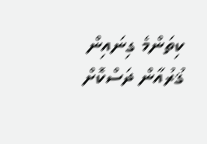ކިތަންމެ ގިނައިން ޤުރުއާން ދަސްކޮށް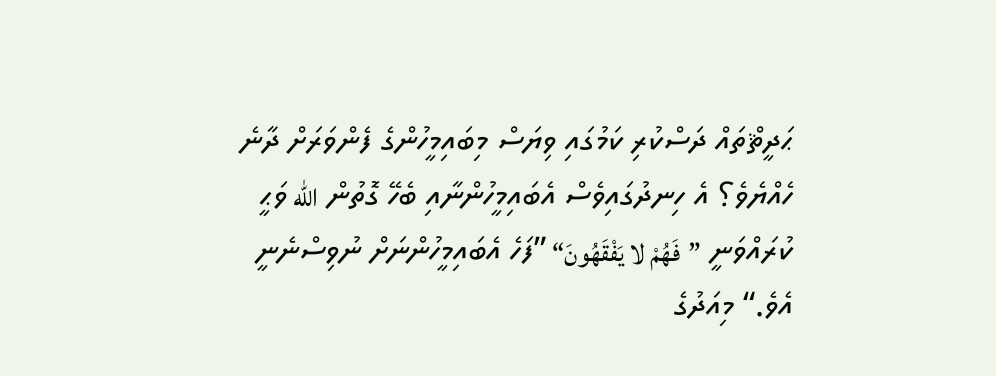ޙަދީޘްތައް ދަސްކުރި ކަމުގައި ވިޔަސް މިބައިމީހުންގެ ފެންވަރަށް ދާނެ ހެއްޔެވެ؟ އެ ހިނދުގައިވެސް އެބައިމީހުންނާއި ބެހޭ ގޮތުން الله ވަޙީ ކުރައްވަނީ ”فَهُمْ لا يَفْقَهُونَ“ ”ފަހެ އެބައިމީހުންނަށް ނުވިސްނެނީ އެވެ.“ މިއަދުގެ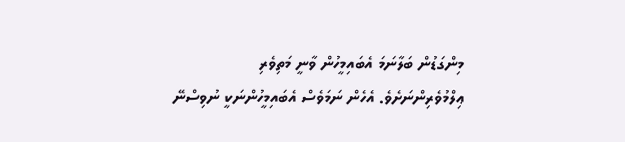މިންގަޑުން ބަލާނަމަ އެބައިމީހުން ވާނީ މަތިވެރި ޢިލްމުވެރިންނަށެވެ. އެހެން ނަމަވެސް އެބައިމީހުންނަކީ ނުވިސްނޭ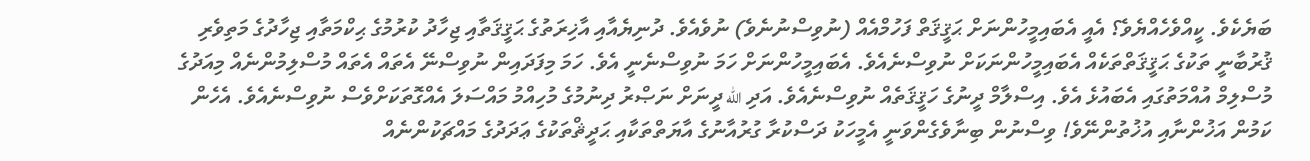ބަޔެކެވެ. ކީއްވެހެއްޔެވެ؟ އެއީ އެބައިމީހުންނަށް ޙަޤީޤަތް ފަހުމްއެއް (ނުވިސްނުނެވެ) ނުވެއެވެ. ދުނިޔެއާއި އާޚިރަތުގެ ޙަޤީޤަތާއި ޖިހާދު ކުރުމުގެ ޙިކްމަތާއި ޖިހާދުގެ މަތިވެރި ޤުރުބާނީ ތަކުގެ ޙަޤީޤަތްތަކެއް އެބައިމީހުންނަކަށް ނުވިސްނެއެވެ. އެބައިމީހުންނަށް ހަމަ ނުވިސްނެނީ އެވެ. ހަމަ މިފަދައިން ނުވިސްނޭ އެތައް އެތައް މުސްލިމުންނެއް މިއަދުގެ މުސްލިމް އުއްމަތުގައި އެބައުޅެ އެވެ. އިސްލާމް ދީނުގެ ހަޤީޤަތެއް ނުވިސްނެއެވެ. އަދި الله ދީނަށް ނަޞްރު ދިނުމުގެ މުހިއްމު މައްސަލަ އެއްގޮތަކަށްވެސް ނުވިސްނެއެވެ. އެހެން ކަމުން އަޚުންނާއި އުޚުތުންނޭވެ! ވިސްނުން ބިނާވެގެންވަނީ އެމީހަކު ދަސްކުރާ ގުރުއާނުގެ އާޔަތްތަކާއި ޙަދީޘްތަކުގެ ޢަދަދުގެ މައްޗަކުންނެއް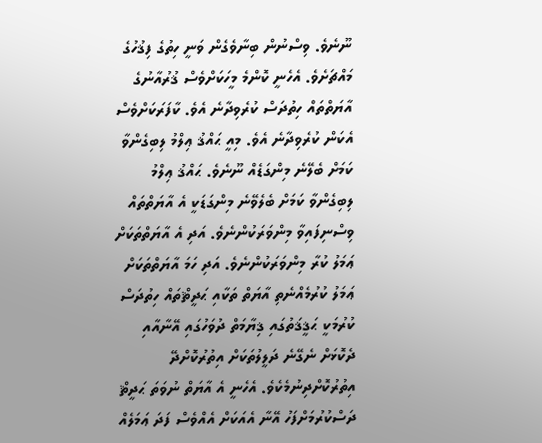ނޫނެވެ. ވިސްނުން ބިނާވެގެން ވަނީ ހިތުގެ ފިޤުހުގެ މައްޗަށެވެ. އެހެނީ ކޮންމެ މީހަކަށްވެސް ޤުރުއާނުގެ އާޔަތްތައް ހިތުދަސް ކުރެވިދާނެ އެވެ. ކާފަރަކަށްވެސް އެކަން ކުރެވިދާނެ އެވެ. މިއީ ޙައްޤު ޢިލްމު ލިބިގެންވާ ކަމަށް ބެލޭނެ މިންގަޑެއް ނޫނެވެ. ޙައްޤު ޢިލްމު ލިބިގެންވާ ކަމަށް ބެލެވޭނެ މިންގަޑަކީ އެ އާޔަތްތައް ވިސްނިފައިވާ މިންވަރަކުންނެވެ. އަދި އެ އާޔަތްތަކަށް ޢަމަލު ކުރާ މިންވަރަކުންނެވެ. އަދި ހަމަ އާޔަތްތަކަށް ޢަމަލު ކުރުމެއްނެތި އާޔަތް ތަކާއި ޙަދީޘްތައް ހިތުދަސް ކުރުމަކީ ޙަޤީޤަތުގައި ޤިޔާމަތް ދުވަހުގައި އޭނާއާއި ދެކޮޅަށް ނެގޭނެ ދަލީލުތަކަށް އިތުރުކޮށްދޭ އިތުރުކޮށްދިނުމެކެވެ. އެހެނީ އެ އާޔަތް ނުވަތަ ޙަދީޘް ދަސްކުރުމަށްފަހު އޭނާ އެއަކަށް އެއްވެސް ފަދަ ޢަމަލެއް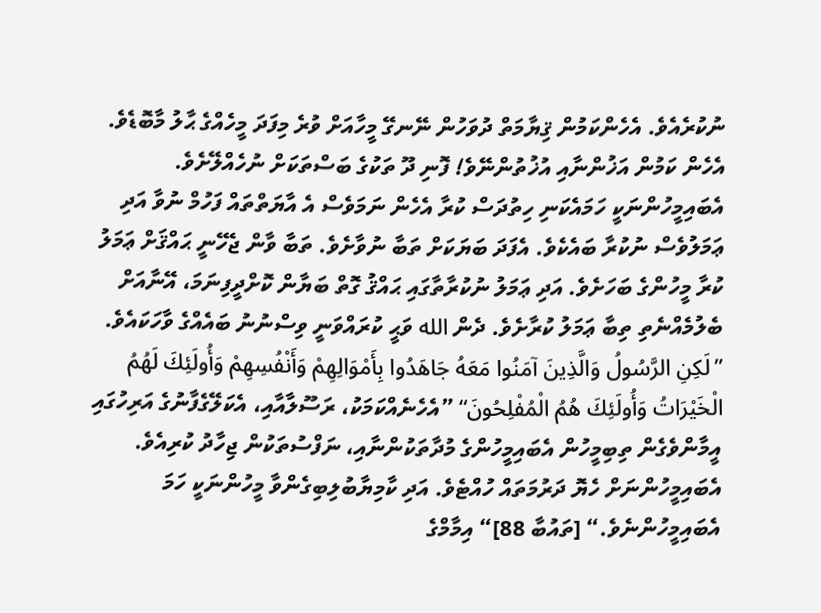ނުކުރެއެވެ. އެހެންކަމުން ޤިޔާމަތް ދުވަހުން ނޭނގޭ މީހާއަށް ވުރެ މިފަދަ މީހެއްގެ ޙާލު މާބޮޑެވެ. އެހެން ކަމުން އަޚުންނާއި އުޚުތުންނޭވެ! ފޮނި ދޫ ތަކުގެ ބަސްތަކަށް ނުހެއްލޭށެވެ. އެބައިމީހުންނަކީ ހަމައެކަނި ހިތުދަސް ކުރާ އެހެން ނަމަވެސް އެ އާޔަތްތައް ފަހުމް ނުވާ އަދި ޢަމަލުވެސް ނުކުރާ ބައެކެވެ. އެފަދަ ބަޔަކަށް ތަބާ ނުވާށެވެ. ތަބާ ވާން ޖެހޭނީ ޙައްޤަށް ޢަމަލު ކުރާ މީހުންގެ ބަހަށެވެ. އަދި ޢަމަލު ނުކުރާތާގައި ޙައްޤު ގޮތް ބަޔާން ކޮށްދީފިނަމަ، އޭނާއަށް ބެލުމެއްނެތި ތިބާ ޢަމަލު ކުރާށެވެ. ދެން الله ވަޙީ ކުރައްވަނީ ވިސްނުނު ބައެއްގެ ވާހަކައެވެ. ”لَكِنِ الرَّسُولُ وَالَّذِينَ آمَنُوا مَعَهُ جَاهَدُوا بِأَمْوَالِهِمْ وَأَنْفُسِهِمْ وَأُولَئِكَ لَهُمُ الْخَيْرَاتُ وَأُولَئِكَ هُمُ الْمُفْلِحُونَ“ ”އެހެނެއްކަމަކު، ރަސޫލާއާއި، އެކަލޭގެފާނުގެ އަރިހުގައި އީމާންވެގެން ތިބިމީހުން އެބައިމީހުންގެ މުދާތަކުންނާއި، ނަފްސުތަކުން ޖިހާދު ކުރިއެވެ. އެބައިމީހުންނަށް ހެޔޮ ދަރުމަތައް ހުއްޓެވެ. އަދި ކާމިޔާބުލިބިގެންވާ މީހުންނަކީ ހަމަ އެބައިމީހުންނެވެ.“ [ތައުބާ 88]“ އިމާމްގެ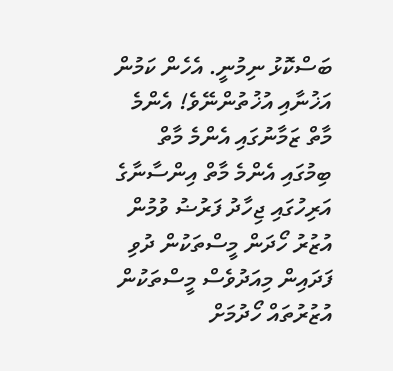ބަސްކޮޅު ނިމުނީ. އެހެން ކަމުން އަޚުނާއި އުޚުތުންނޭވެ! އެންމެ މާތް ޒަމާނުގައި އެންމެ މާތް ބިމުގައި އެންމެ މާތް އިންސާނާގެ އަރިހުގައި ޖިހާދު ފަރުޟު ވުމުން އުޒުރު ހޯދަން މީސްތަކުން ދުވި ފަދައިން މިއަދުވެސް މީސްތަކުން އުޒުރުތައް ހޯދުމަށް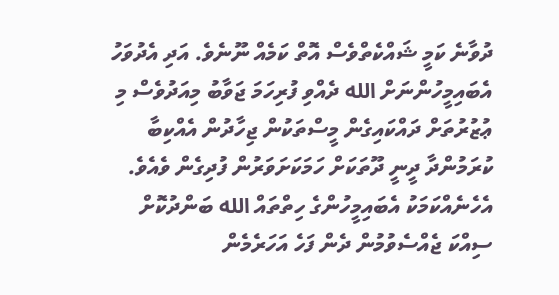ދުވާނެ ކަމީ ޝައްކެތްވެސް އޮތް ކަމެއް ނޫނެވެ. އަދި އެދުވަހު އެބައިމީހުންނަށް الله ދެއްވި ފުރިހަމަ ޖަވާބު މިއަދުވެސް މި ޢުޒުރުތަށް ދައްކައިގެން މީސްތަކުން ޖިހާދުން އެއްކިބާ ކުރަމުންދާ ދީނީ ދޫތަކަށް ހަމަކަށަވަރުން ފުދިގެން ވެއެވެ. އެހެނެއްކަމަކު އެބައިމީހުންގެ ހިތްތައް الله ބަންދުކޮށް ސިއްކަ ޖެއްސެވުމުން ދެން ފަހެ އަހަރެމެން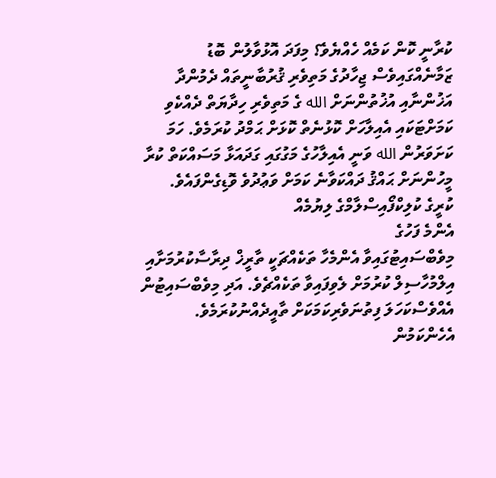ކުރާނީ ކޮން ކަމެއް ހެއްޔެވެ؟ މިފަދަ އޮޅުވާލުން ބޮޑު ޒަމާނެއްގައިވެސް ޖިހާދުގެ މަތިވެރި ޤުރުބާނީތައް ދެމުންދާ އަޚުންނާއި އުޚުތުންނަށް الله ގެ މަތިވެރި ހިދާޔަތް ދެއްކެވި ކަމަށްޓަކައި އެއިލާހަށް ކޮޅުނެތް ކޮޅަށް ޙަމްދު ކުރަމެވެ. ހަމަ ކަށަވަރުން الله ވަނީ އެއިލާހުގެ މަގުގައި ގަދައަޅާ މަސައްކަތް ކުރާ މީހުންނަށް ޙައްޤު ދައްކަވާނެ ކަމަށް ވަޢުދުވެ ވޮޑިގެންފައެވެ.
ކުރީގެ ކުލިކްފޯއިސްލާމްގެ ލިޔުމެއް
އެންމެ ފަހުގެ
މިވެބްސައިޓުގައިވާ އެންމެހާ ތަކެއްޗަކީ ތާރީޚް ދިރާސާކުރުމަށާއި އިލްމުހާސިލް ކުރުމަށް ލެވިފައިވާ ތަކެއްޗެވެ. އަދި މިވެބްސައިޓުން އެއްވެސްކަހަލަ ފިތުނަވެރިކަމަކަށް ތާއީދެއްނުކުރަމެވެ. އެހެންކަމުން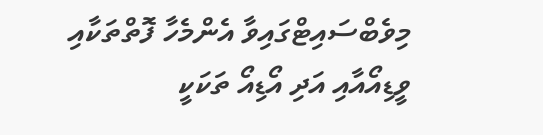މިވެބްސައިޓްގައިވާ އެންމެހާ ފޮތްތަކާއި ވީޑިއޯއާއި އަދި އޯޑިއޯ ތަކަކީ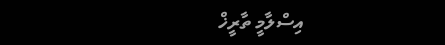އިސްލާމީ ތާރީޚް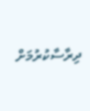ދިރާސާކުރުމަށް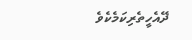ދޭއެހީތެރިކަމެކެވެ